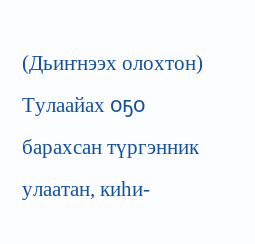(Дьиҥнээх олохтон)
Тулаайах оҕо барахсан түргэнник улаатан, киһи-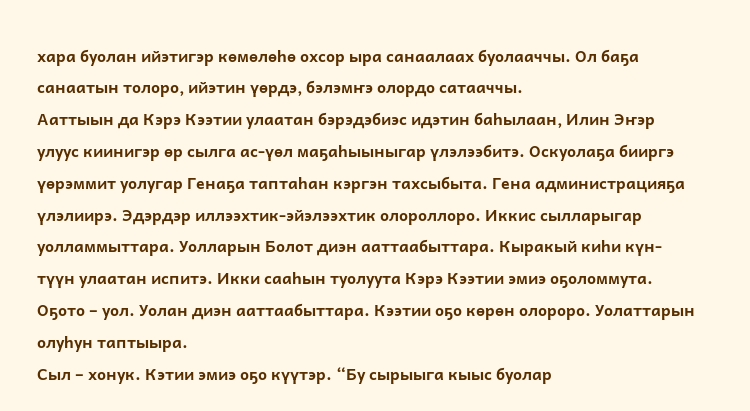хара буолан ийэтигэр көмөлөһө охсор ыра санаалаах буолааччы. Ол баҕа санаатын толоро, ийэтин үөрдэ, бэлэмҥэ олордо сатааччы.
Ааттыын да Кэрэ Кээтии улаатан бэрэдэбиэс идэтин баһылаан, Илин Эҥэр улуус киинигэр өр сылга ас-үөл маҕаһыыныгар үлэлээбитэ. Оскуолаҕа бииргэ үөрэммит уолугар Генаҕа таптаһан кэргэн тахсыбыта. Гена администрацияҕа үлэлиирэ. Эдэрдэр иллээхтик-эйэлээхтик олороллоро. Иккис сылларыгар уолламмыттара. Уолларын Болот диэн ааттаабыттара. Кыракый киһи күн-түүн улаатан испитэ. Икки сааһын туолуута Кэрэ Кээтии эмиэ оҕоломмута. Оҕото – уол. Уолан диэн ааттаабыттара. Кээтии оҕо көрөн олороро. Уолаттарын олуһун таптыыра.
Сыл – хонук. Кэтии эмиэ оҕо күүтэр. “Бу сырыыга кыыс буолар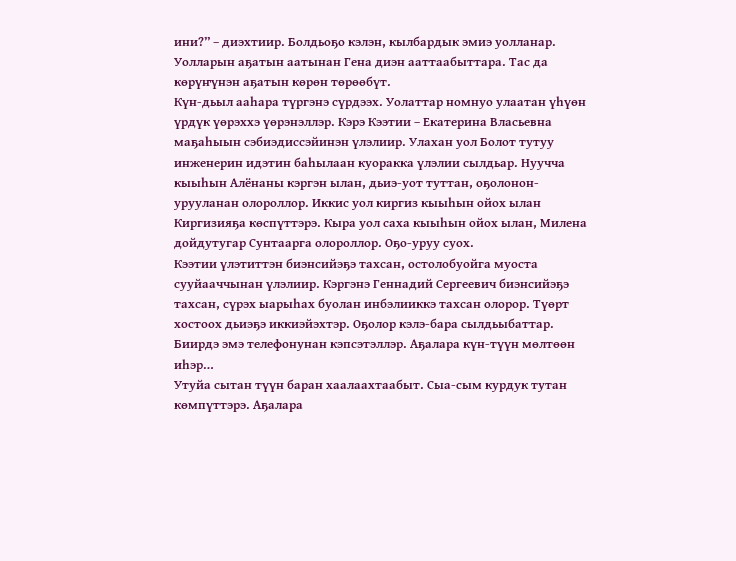ини?” – диэхтиир. Болдьоҕо кэлэн, кылбардык эмиэ уолланар. Уолларын аҕатын аатынан Гена диэн ааттаабыттара. Тас да көрүҥүнэн аҕатын көрөн төрөөбүт.
Күн-дьыл ааһара түргэнэ сүрдээх. Уолаттар номнуо улаатан үһүөн үрдүк үөрэххэ үөрэнэллэр. Кэрэ Кээтии – Екатерина Власьевна маҕаһыын сэбиэдиссэйинэн үлэлиир. Улахан уол Болот тутуу инженерин идэтин баһылаан куоракка үлэлии сылдьар. Нуучча кыыһын Алёнаны кэргэн ылан, дьиэ-уот туттан, оҕолонон-урууланан олороллор. Иккис уол киргиз кыыһын ойох ылан Киргизияҕа көспүттэрэ. Кыра уол саха кыыһын ойох ылан, Милена дойдутугар Сунтаарга олороллор. Оҕо-уруу суох.
Кээтии үлэтиттэн биэнсийэҕэ тахсан, остолобуойга муоста сууйааччынан үлэлиир. Кэргэнэ Геннадий Сергеевич биэнсийэҕэ тахсан, сүрэх ыарыһах буолан инбэлииккэ тахсан олорор. Түөрт хостоох дьиэҕэ иккиэйэхтэр. Оҕолор кэлэ-бара сылдьыбаттар. Биирдэ эмэ телефонунан кэпсэтэллэр. Аҕалара күн-түүн мөлтөөн иһэр…
Утуйа сытан түүн баран хаалаахтаабыт. Сыа-сым курдук тутан көмпүттэрэ. Аҕалара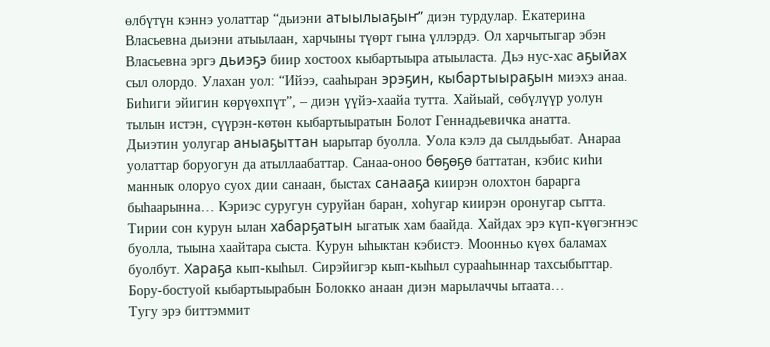өлбүтүн кэннэ уолаттар “дьиэни атыылыаҕыҥ” диэн турдулар. Екатерина Власьевна дьиэни атыылаан, харчыны түөрт гына үллэрдэ. Ол харчытыгар эбэн Власьевна эргэ дьиэҕэ биир хостоох кыбартыыра атыыласта. Дьэ нус-хас аҕыйах сыл олордо. Улахан уол: “Ийээ, сааһыран эрэҕин, кыбартыыраҕын миэхэ анаа. Биһиги эйигин көрүөхпүт”, – диэн үүйэ-хаайа тутта. Хайыай, сөбүлүүр уолун тылын истэн, сүүрэн-көтөн кыбартыыратын Болот Геннадьевичка анатта.
Дьиэтин уолугар аныаҕыттан ыарытар буолла. Уола кэлэ да сылдьыбат. Анараа уолаттар боруогун да атыллаабаттар. Санаа-оноо бөҕөҕө баттатан, кэбис киһи маннык олоруо суох дии санаан, быстах санааҕа киирэн олохтон барарга быһаарынна… Кэриэс суругун суруйан баран, хоһугар киирэн оронугар сытта. Тирии сон курун ылан хабарҕатын ыгатык хам баайда. Хайдах эрэ күп-күөгэҥнэс буолла, тыына хаайтара сыста. Курун ыһыктан кэбистэ. Моонньо күөх баламах буолбут. Хараҕа кып-кыһыл. Сирэйигэр кып-кыһыл сурааһыннар тахсыбыттар. Бору-бостуой кыбартыырабын Болокко анаан диэн марылаччы ытаата…
Тугу эрэ биттэммит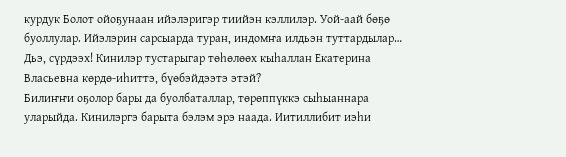курдук Болот ойоҕунаан ийэлэригэр тиийэн кэллилэр. Уой-аай бөҕө буоллулар. Ийэлэрин сарсыарда туран, индомҥа илдьэн туттардылар… Дьэ, сүрдээх! Кинилэр тустарыгар төһөлөөх кыһаллан Екатерина Власьевна көрдө-иһиттэ, бүөбэйдээтэ этэй?
Билиҥҥи оҕолор бары да буолбаталлар, төрөппүккэ сыһыаннара уларыйда. Кинилэргэ барыта бэлэм эрэ наада. Иитиллибит иэһи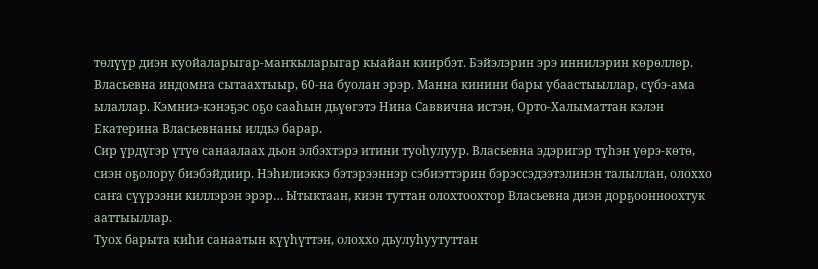төлүүр диэн куойаларыгар-маҥкыларыгар кыайан киирбэт. Бэйэлэрин эрэ иннилэрин көрөллөр. Власьевна индомҥа сытаахтыыр, 60-на буолан эрэр. Манна кинини бары убаастыыллар, сүбэ-ама ылаллар. Кэмниэ-кэнэҕэс оҕо сааһын дьүөгэтэ Нина Саввична истэн, Орто-Халыматтан кэлэн Екатерина Власьевнаны илдьэ барар.
Сир үрдүгэр үтүө санаалаах дьон элбэхтэрэ итини туоһулуур. Власьевна эдэригэр түһэн үөрэ-көтө, сиэн оҕолору биэбэйдиир. Нэһилиэккэ бэтэрээннэр сэбиэттэрин бэрэссэдээтэлинэн талыллан, олоххо саҥа сүүрээни киллэрэн эрэр… Ытыктаан, киэн туттан олохтоохтор Власьевна диэн дорҕоонноохтук ааттыыллар.
Туох барыта киһи санаатын күүһүттэн, олоххо дьулуһуутуттан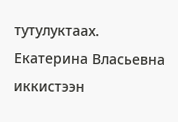тутулуктаах. Екатерина Власьевна иккистээн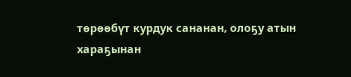төрөөбүт курдук сананан, олоҕу атын хараҕынан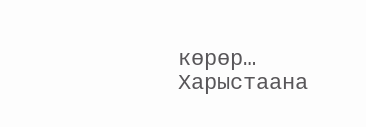көрөр…
Харыстаана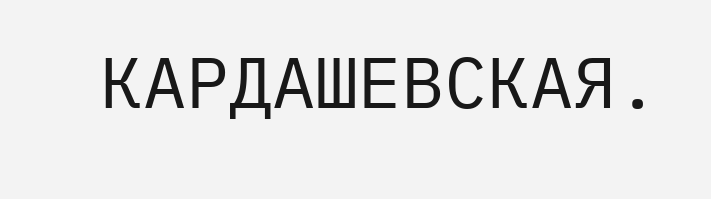КАРДАШЕВСКАЯ.